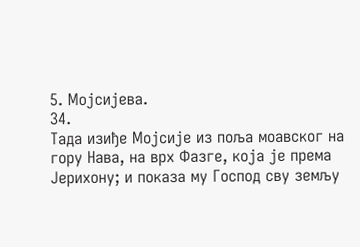5. Мојсијева.
34.
Тада изиђе Мојсије из поља моавског на гору Нава, на врх Фазге, која је према Јерихону; и показа му Господ сву земљу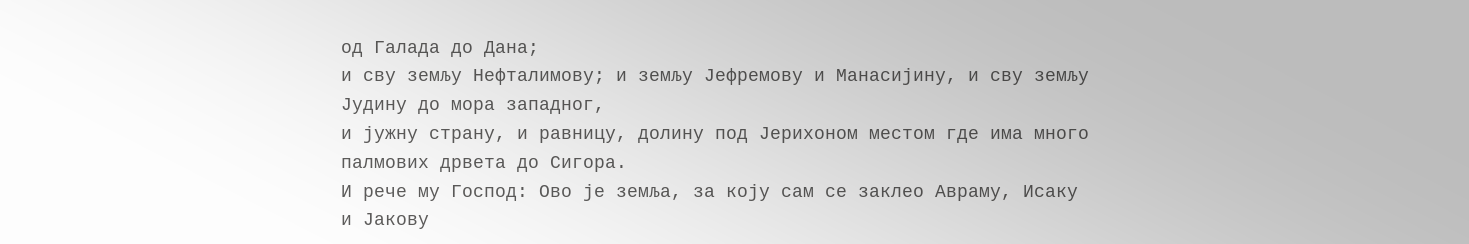од Галада до Дана;
и сву земљу Нефталимову; и земљу Јефремову и Манасијину, и сву земљу Јудину до мора западног,
и јужну страну, и равницу, долину под Јерихоном местом где има много палмових дрвета до Сигора.
И рече му Господ: Ово је земља, за коју сам се заклео Авраму, Исаку и Јакову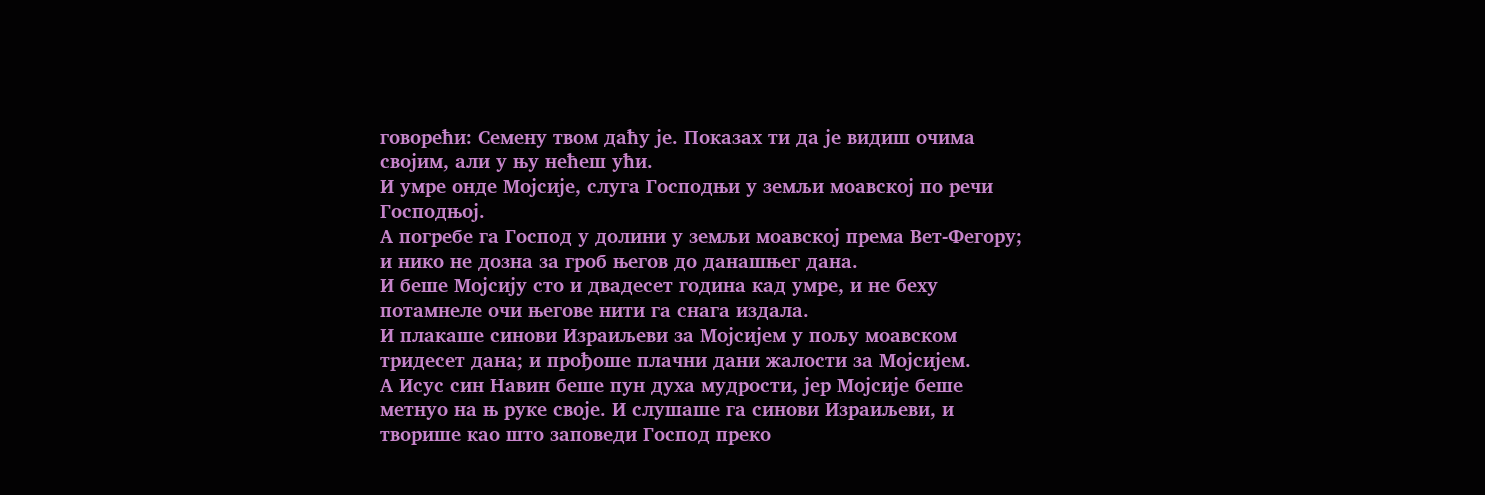говорећи: Семену твом даћу је. Показах ти да је видиш очима својим, али у њу нећеш ући.
И умре онде Мојсије, слуга Господњи у земљи моавској по речи Господњој.
А погребе га Господ у долини у земљи моавској према Вет-Фегору; и нико не дозна за гроб његов до данашњег дана.
И беше Мојсију сто и двадесет година кад умре, и не беху потамнеле очи његове нити га снага издала.
И плакаше синови Израиљеви за Мојсијем у пољу моавском тридесет дана; и прођоше плачни дани жалости за Мојсијем.
А Исус син Навин беше пун духа мудрости, јер Мојсије беше метнуо на њ руке своје. И слушаше га синови Израиљеви, и творише као што заповеди Господ преко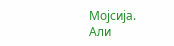Мојсија.
Али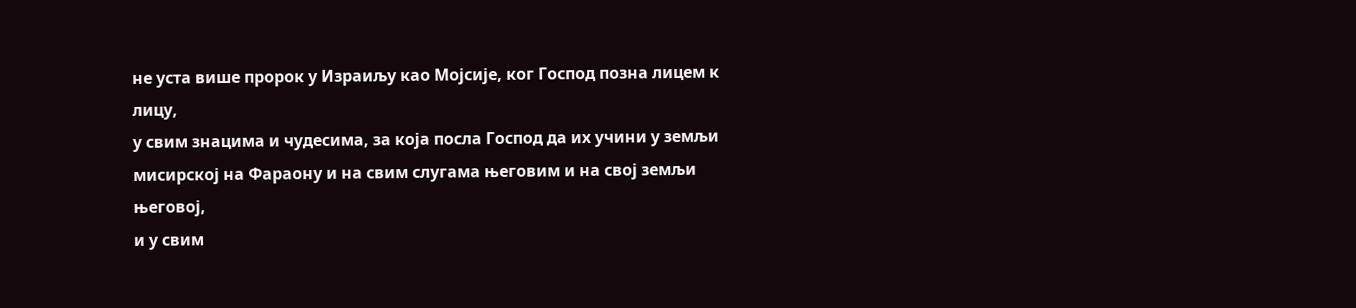не уста више пророк у Израиљу као Мојсије, ког Господ позна лицем к лицу,
у свим знацима и чудесима, за која посла Господ да их учини у земљи мисирској на Фараону и на свим слугама његовим и на свој земљи његовој,
и у свим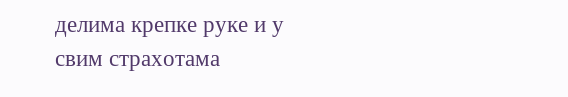делима крепке руке и у свим страхотама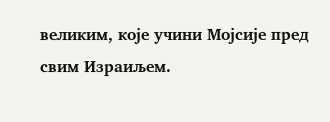великим, које учини Мојсије пред свим Израиљем.